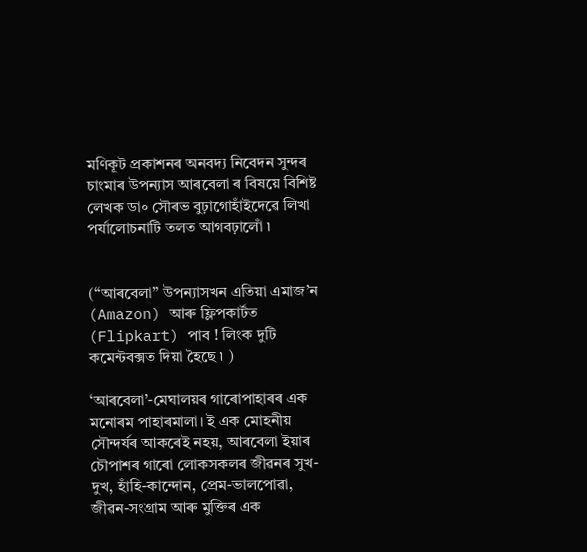মণিকূট প্ৰকাশনৰ অনবদ্য নিবেদন সুন্দৰ চাংমাৰ উপন্যাস আৰবেলা ৰ বিষয়ে বিশিষ্ট লেখক ডা৹ সৌৰভ বুঢ়াগোহাঁইদেৱে লিখা পৰ্যালোচনাটি তলত আগবঢ়ালোঁ ৷


(“আৰবেলা” উপন্যাসখন এতিয়া এমাজ’ন (Amazon) আৰু ফ্লিপকাৰ্টত (Flipkart) পাব ! লিংক দুটি কমেন্টবক্সত দিয়া হৈছে ৷ )

‘আৰবেলা’-মেঘালয়ৰ গাৰোপাহাৰৰ এক মনোৰম পাহাৰমালা। ই এক মোহনীয় সৌন্দৰ্যৰ আকৰেই নহয়, আৰবেলা ইয়াৰ চৌপাশৰ গাৰো লোকসকলৰ জীৱনৰ সুখ-দুখ, হাঁহি-কান্দোন, প্ৰেম-ভালপোৱা, জীৱন-সংগ্ৰাম আৰু মুক্তিৰ এক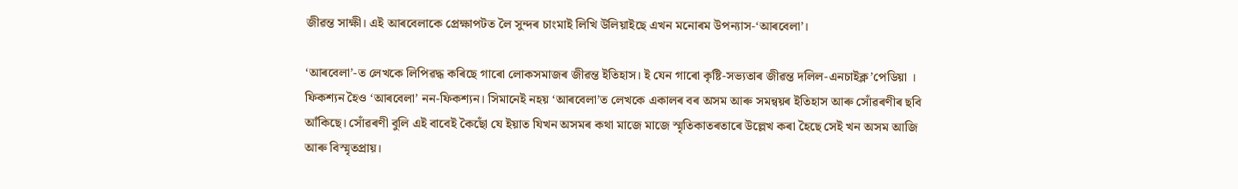জীৱন্ত সাক্ষী। এই আৰবেলাকে প্ৰেক্ষাপটত লৈ সুন্দৰ চাংমাই লিখি উলিয়াইছে এখন মনোৰম উপন্যাস-‘আৰবেলা’।

‘আৰবেলা’-ত লেখকে লিপিৱদ্ধ কৰিছে গাৰো লোকসমাজৰ জীৱন্ত ইতিহাস। ই যেন গাৰো কৃষ্টি-সভ্যতাৰ জীৱন্ত দলিল-এনচাইক্ল’পেডিয়া । ফিকশ্যন হৈও ‘আৰবেলা’ নন-ফিকশ্যন। সিমানেই নহয় ‘আৰবেলা’ত লেখকে একালৰ বৰ অসম আৰু সমন্বয়ৰ ইতিহাস আৰু সোঁৱৰণীৰ ছবি আঁকিছে। সোঁৱৰণী বুলি এই বাবেই কৈছোঁ যে ইয়াত যিখন অসমৰ কথা মাজে মাজে স্মৃতিকাতৰতাৰে উল্লেখ কৰা হৈছে সেই খন অসম আজি আৰু বিস্মৃতপ্ৰায়।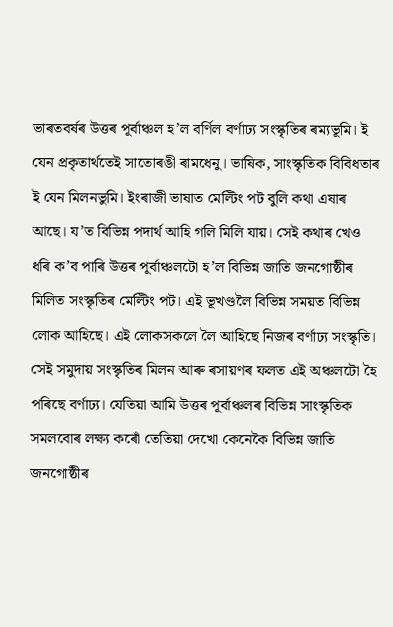ভাৰতবৰ্ষৰ উত্তৰ পূৰ্বাঞ্চল হ’ল বর্ণিল বর্ণাঢ্য সংস্কৃতিৰ ৰম্যভূমি। ই যেন প্রকৃতাৰ্থতেই সাতোৰঙী ৰামধেনু। ভাষিক, সাংস্কৃতিক বিবিধতাৰ ই যেন মিলনভুমি। ইংৰাজী ভাষাত মেল্টিং পট বুলি কথা এষাৰ আছে। য’ত বিভিন্ন পদার্থ আহি গলি মিলি যায়। সেই কথাৰ খেও ধৰি ক’ব পাৰি উত্তৰ পূৰ্বাঞ্চলটো হ’ল বিভিন্ন জাতি জনগোষ্ঠীৰ মিলিত সংস্কৃতিৰ মেল্টিং পট। এই ভূখণ্ডলৈ বিভিন্ন সময়ত বিভিন্ন লোক আহিছে। এই লোকসকলে লৈ আহিছে নিজৰ বৰ্ণাঢ্য সংস্কৃতি। সেই সমুদায় সংস্কৃতিৰ মিলন আৰু ৰসায়ণৰ ফলত এই অঞ্চলটো হৈ পৰিছে বর্ণাঢ্য। যেতিয়া আমি উত্তৰ পূৰ্বাঞ্চলৰ বিভিন্ন সাংস্কৃতিক সমলবোৰ লক্ষ্য কৰোঁ তেতিয়া দেখো কেনেকৈ বিভিন্ন জাতি জনগোষ্ঠীৰ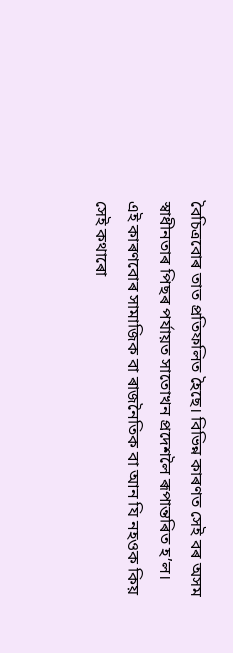বৈচিত্ৰবোৰ তাত প্ৰতিফলিত হৈছে। বিভিন্ন কাৰণত সেই বৰ অসম স্বাধীনতাৰ পিছৰ পৰ্যায়ত সাতোখন প্ৰদেশলৈ ৰূপান্তৰিত হ’ল। এই কাৰণবোৰ সামাজিক বা ৰাজনৈতিক বা আন যি নহওক কিয় সেই কথাৰো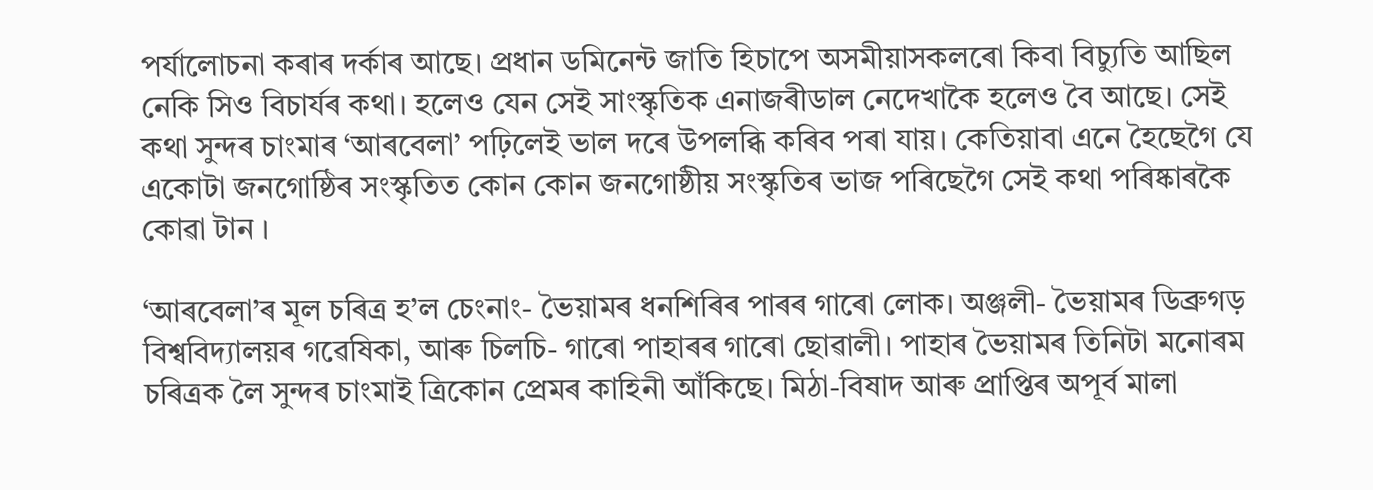পৰ্যালোচনা কৰাৰ দৰ্কাৰ আছে। প্রধান ডমিনেন্ট জাতি হিচাপে অসমীয়াসকলৰো কিবা বিচ্যুতি আছিল নেকি সিও বিচাৰ্যৰ কথা। হলেও যেন সেই সাংস্কৃতিক এনাজৰীডাল নেদেখাকৈ হলেও বৈ আছে। সেই কথা সুন্দৰ চাংমাৰ ‘আৰবেলা’ পঢ়িলেই ভাল দৰে উপলব্ধি কৰিব পৰা যায়। কেতিয়াবা এনে হৈছেগৈ যে একোটা জনগোষ্ঠিৰ সংস্কৃতিত কোন কোন জনগোষ্ঠীয় সংস্কৃতিৰ ভাজ পৰিছেগৈ সেই কথা পৰিষ্কাৰকৈ কোৱা টান ।

‘আৰবেলা’ৰ মূল চৰিত্ৰ হ’ল চেংনাং- ভৈয়ামৰ ধনশিৰিৰ পাৰৰ গাৰো লোক। অঞ্জলী- ভৈয়ামৰ ডিব্ৰুগড় বিশ্ববিদ্যালয়ৰ গৱেষিকা, আৰু চিলচি- গাৰো পাহাৰৰ গাৰো ছোৱালী। পাহাৰ ভৈয়ামৰ তিনিটা মনোৰম চৰিত্ৰক লৈ সুন্দৰ চাংমাই ত্রিকোন প্ৰেমৰ কাহিনী আঁকিছে। মিঠা-বিষাদ আৰু প্ৰাপ্তিৰ অপূৰ্ব মালা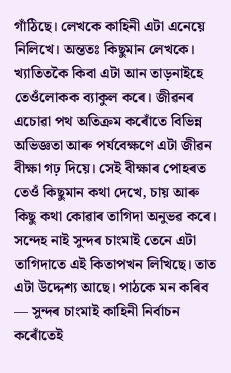গাঁঠিছে। লেখকে কাহিনী এটা এনেয়ে নিলিখে। অন্ততঃ কিছুমান লেখকে। খ্যাতিতকৈ কিবা এটা আন তাড়নাইহে তেওঁলোকক ব্যাকুল কৰে। জীৱনৰ এচোৱা পথ অতিক্ৰম কৰোঁতে বিভিন্ন অভিজ্ঞতা আৰু পৰ্যবেক্ষণে এটা জীৱন বীক্ষা গঢ় দিয়ে। সেই বীক্ষাৰ পোহৰত তেওঁ কিছুমান কথা দেখে, চায় আৰু কিছু কথা কোৱাৰ তাগিদা অনুভৱ কৰে। সন্দেহ নাই সুন্দৰ চাংমাই তেনে এটা তাগিদাতে এই কিতাপখন লিখিছে। তাত এটা উদ্দেশ্য আছে। পাঠকে মন কৰিব ― সুন্দৰ চাংমাই কাহিনী নিৰ্বাচন কৰোঁতেই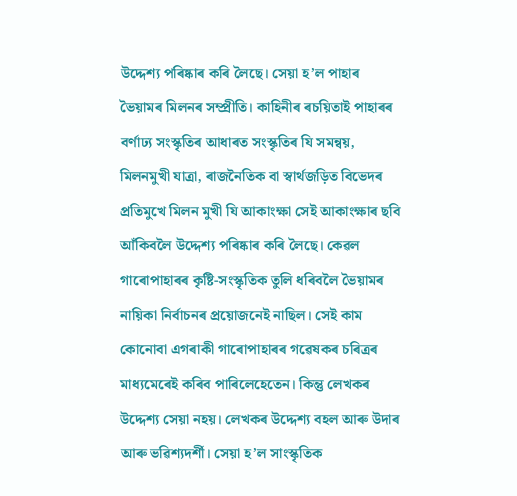উদ্দেশ্য পৰিষ্কাৰ কৰি লৈছে। সেয়া হ’ল পাহাৰ ভৈয়ামৰ মিলনৰ সম্প্ৰীতি। কাহিনীৰ ৰচয়িতাই পাহাৰৰ বৰ্ণাঢ্য সংস্কৃতিৰ আধাৰত সংস্কৃতিৰ যি সমন্বয়, মিলনমুখী যাত্ৰা, ৰাজনৈতিক বা স্বার্থজড়িত বিভেদৰ প্ৰতিমুখে মিলন মুখী যি আকাংক্ষা সেই আকাংক্ষাৰ ছবি আঁকিবলৈ উদ্দেশ্য পৰিষ্কাৰ কৰি লৈছে। কেৱল গাৰোপাহাৰৰ কৃষ্টি-সংস্কৃতিক তুলি ধৰিবলৈ ভৈয়ামৰ নায়িকা নিৰ্বাচনৰ প্ৰয়োজনেই নাছিল। সেই কাম কোনোবা এগৰাকী গাৰোপাহাৰৰ গৱেষকৰ চৰিত্ৰৰ মাধ্যমেৰেই কৰিব পাৰিলেহেতেন। কিন্তু লেখকৰ উদ্দেশ্য সেয়া নহয়। লেখকৰ উদ্দেশ্য বহল আৰু উদাৰ আৰু ভৱিশ্যদর্শী। সেয়া হ’ল সাংস্কৃতিক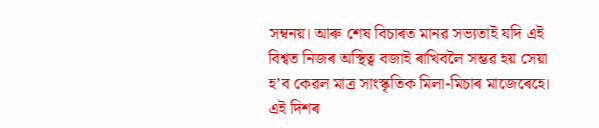সম্বনয়। আৰু শেষ বিচাৰত মানৱ সভ্যতাই যদি এই বিশ্বত নিজৰ অস্থিত্ব বজাই ৰাখিবলৈ সম্ভৱ হয় সেয়া হ’ব কেৱল মাত্ৰ সাংস্কৃতিক মিলা-মিচাৰ মাজেৰেহে। এই দিশৰ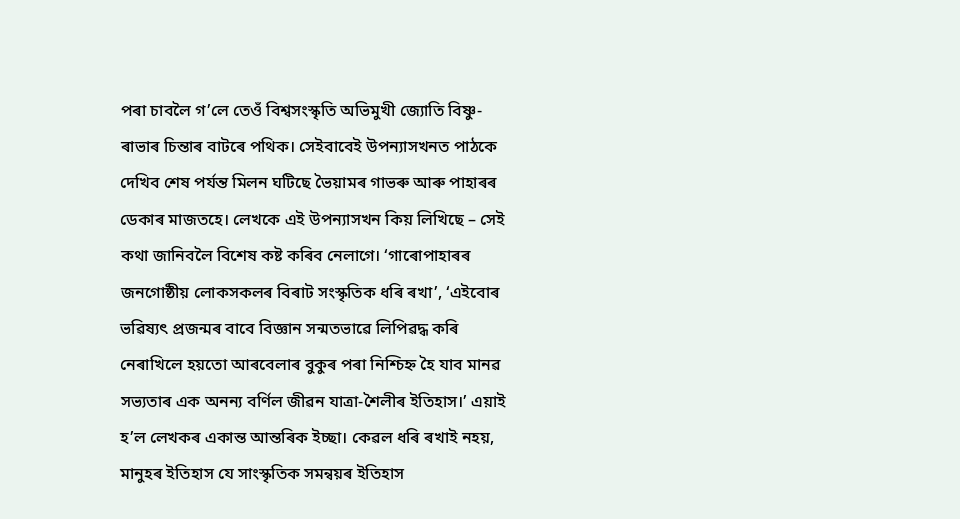পৰা চাবলৈ গ’লে তেওঁ বিশ্বসংস্কৃতি অভিমুখী জ্যোতি বিষ্ণু-ৰাভাৰ চিন্তাৰ বাটৰে পথিক। সেইবাবেই উপন্যাসখনত পাঠকে দেখিব শেষ পর্যন্ত মিলন ঘটিছে ভৈয়ামৰ গাভৰু আৰু পাহাৰৰ ডেকাৰ মাজতহে। লেখকে এই উপন্যাসখন কিয় লিখিছে – সেই কথা জানিবলৈ বিশেষ কষ্ট কৰিব নেলাগে। ‘গাৰোপাহাৰৰ জনগোষ্ঠীয় লোকসকলৰ বিৰাট সংস্কৃতিক ধৰি ৰখা’, ‘এইবোৰ ভৱিষ্যৎ প্ৰজন্মৰ বাবে বিজ্ঞান সন্মতভাৱে লিপিৱদ্ধ কৰি নেৰাখিলে হয়তো আৰবেলাৰ বুকুৰ পৰা নিশ্চিহ্ন হৈ যাব মানৱ সভ্যতাৰ এক অনন্য বৰ্ণিল জীৱন যাত্ৰা-শৈলীৰ ইতিহাস।’ এয়াই হ’ল লেখকৰ একান্ত আন্তৰিক ইচ্ছা। কেৱল ধৰি ৰখাই নহয়, মানুহৰ ইতিহাস যে সাংস্কৃতিক সমন্বয়ৰ ইতিহাস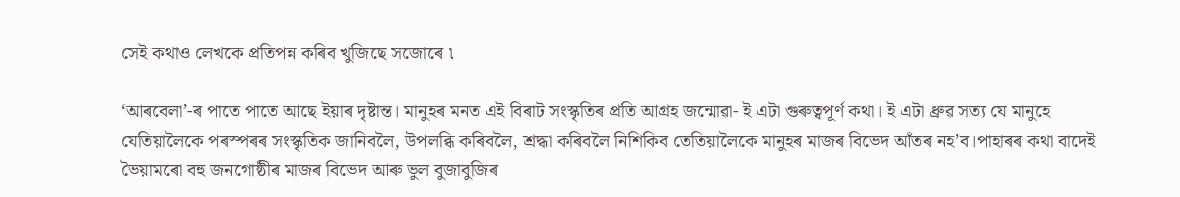সেই কথাও লেখকে প্রতিপন্ন কৰিব খুজিছে সজোৰে ৷

‘আৰবেলা’-ৰ পাতে পাতে আছে ইয়াৰ দৃষ্টান্ত। মানুহৰ মনত এই বিৰাট সংস্কৃতিৰ প্ৰতি আগ্ৰহ জন্মোৱা- ই এটা গুৰুত্বপূৰ্ণ কথা। ই এটা ধ্ৰুৱ সত্য যে মানুহে যেতিয়ালৈকে পৰস্পৰৰ সংস্কৃতিক জানিবলৈ, উপলব্ধি কৰিবলৈ, শ্ৰদ্ধা কৰিবলৈ নিশিকিব তেতিয়ালৈকে মানুহৰ মাজৰ বিভেদ আঁতৰ নহ’ব।পাহাৰৰ কথা বাদেই ভৈয়ামৰো বহু জনগোষ্ঠীৰ মাজৰ বিভেদ আৰু ভুল বুজাবুজিৰ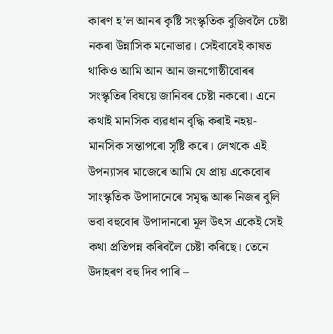কাৰণ হ’ল আনৰ কৃষ্টি সংস্কৃতিক বুজিবলৈ চেষ্টা নকৰা উন্নাসিক মনোভাৱ। সেইবাবেই কাষত থাকিও আমি আন আন জনগোষ্ঠীবোৰৰ সংস্কৃতিৰ বিষয়ে জানিবৰ চেষ্টা নকৰো। এনে কথাই মানসিক ব্যৱধান বৃদ্ধি কৰাই নহয়- মানসিক সন্তাপৰো সৃষ্টি কৰে। লেখকে এই উপন্যাসৰ মাজেৰে আমি যে প্ৰায় একেবোৰ সাংস্কৃতিক উপাদানেৰে সমৃদ্ধ আৰু নিজৰ বুলি ভবা বহুবোৰ উপাদানৰো মূল উৎস একেই সেই কথা প্ৰতিপন্ন কৰিবলৈ চেষ্টা কৰিছে। তেনে উদাহৰণ বহু দিব পাৰি –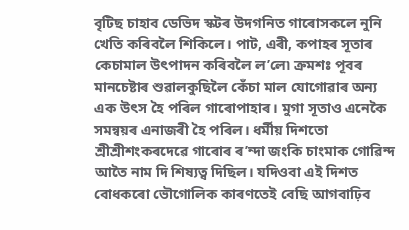বৃটিছ চাহাব ডেভিদ স্কটৰ উদগনিত গাৰোসকলে নুনি খেতি কৰিবলৈ শিকিলে। পাট, এৰী, কপাহৰ সূতাৰ কেচামাল উৎপাদন কৰিবলৈ ল’লে৷ ক্ৰমশঃ পূবৰ মানচেষ্টাৰ শুৱালকুছিলৈ কেঁচা মাল যোগোৱাৰ অন্য এক উৎস হৈ পৰিল গাৰোপাহাৰ। মুগা সূতাও এনেকৈ সমন্বয়ৰ এনাজৰী হৈ পৰিল। ধর্মীয় দিশতো শ্ৰীশ্ৰীশংকৰদেৱে গাৰোৰ ৰ’ন্দা জংকি চাংমাক গোৱিন্দ আতৈ নাম দি শিষ্যত্ব দিছিল। যদিওবা এই দিশত বোধকৰো ভৌগোলিক কাৰণতেই বেছি আগবাঢ়িব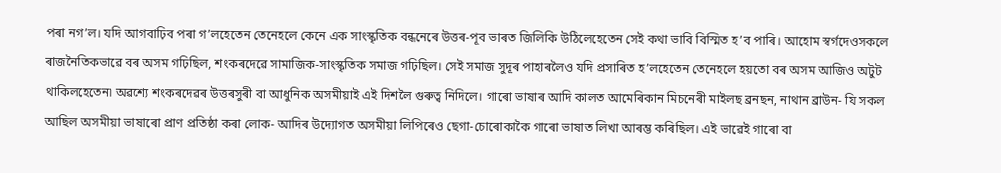পৰা নগ’ল। যদি আগবাঢ়িব পৰা গ’লহেতেন তেনেহলে কেনে এক সাংস্কৃতিক বন্ধনেৰে উত্তৰ-পূব ভাৰত জিলিকি উঠিলেহেতেন সেই কথা ভাবি বিস্মিত হ’ব পাৰি। আহোম স্বৰ্গদেওসকলে ৰাজনৈতিকভাৱে বৰ অসম গঢ়িছিল, শংকৰদেৱে সামাজিক-সাংস্কৃতিক সমাজ গঢ়িছিল। সেই সমাজ সুদূৰ পাহাৰলৈও যদি প্ৰসাৰিত হ’লহেতেন তেনেহলে হয়তো বৰ অসম আজিও অটুট থাকিলহেতেন৷ অৱশ্যে শংকৰদেৱৰ উত্তৰসুৰী বা আধুনিক অসমীয়াই এই দিশলৈ গুৰুত্ব নিদিলে। গাৰো ভাষাৰ আদি কালত আমেৰিকান মিচনেৰী মাইলছ ব্ৰনছন, নাথান ব্রাউন- যি সকল আছিল অসমীয়া ভাষাৰো প্ৰাণ প্রতিষ্ঠা কৰা লোক- আদিৰ উদ্যোগত অসমীয়া লিপিৰেও ছেগা-চোৰোকাকৈ গাৰো ভাষাত লিখা আৰম্ভ কৰিছিল। এই ভাৱেই গাৰো বা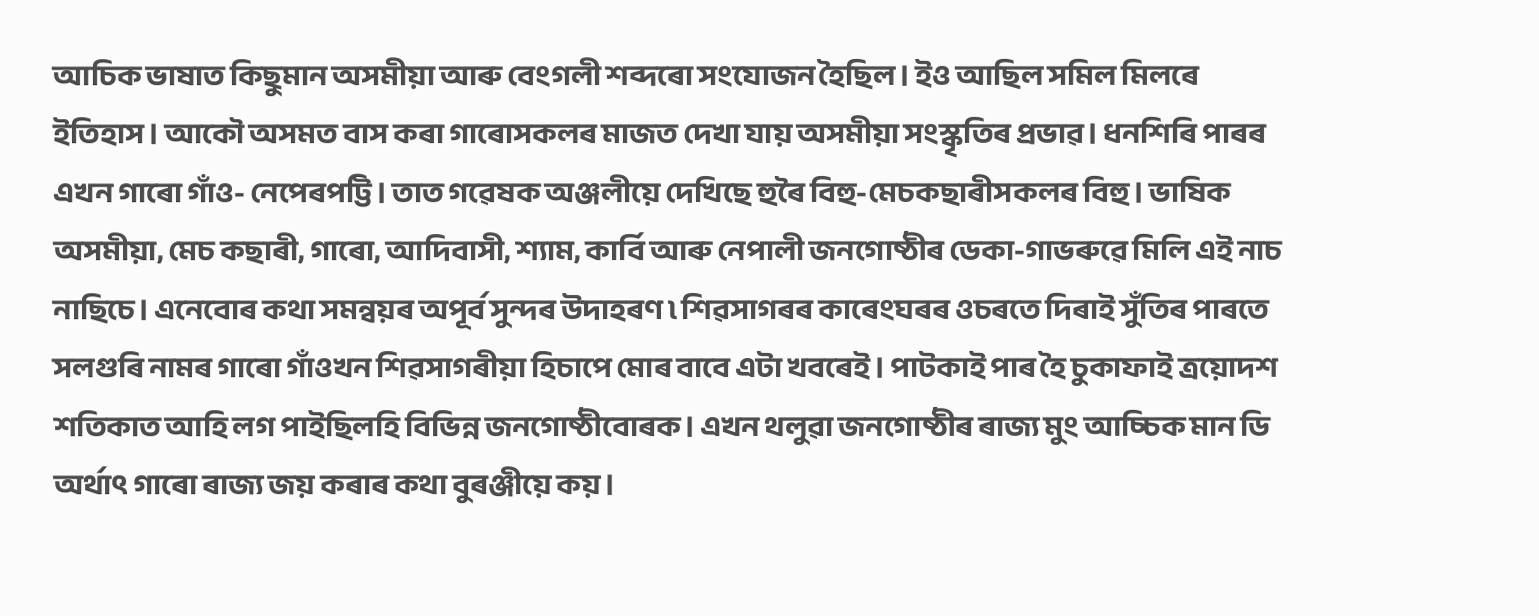আচিক ভাষাত কিছুমান অসমীয়া আৰু বেংগলী শব্দৰো সংযোজন হৈছিল। ইও আছিল সমিল মিলৰে ইতিহাস। আকৌ অসমত বাস কৰা গাৰোসকলৰ মাজত দেখা যায় অসমীয়া সংস্কৃতিৰ প্রভাৱ। ধনশিৰি পাৰৰ এখন গাৰো গাঁও- নেপেৰপট্টি। তাত গৱেষক অঞ্জলীয়ে দেখিছে হুৰৈ বিহু-মেচকছাৰীসকলৰ বিহু। ভাষিক অসমীয়া, মেচ কছাৰী, গাৰো, আদিবাসী, শ্যাম, কাৰ্বি আৰু নেপালী জনগোষ্ঠীৰ ডেকা-গাভৰুৱে মিলি এই নাচ নাছিচে। এনেবোৰ কথা সমন্বয়ৰ অপূৰ্ব সুন্দৰ উদাহৰণ ৷ শিৱসাগৰৰ কাৰেংঘৰৰ ওচৰতে দিৰাই সুঁতিৰ পাৰতে সলগুৰি নামৰ গাৰো গাঁওখন শিৱসাগৰীয়া হিচাপে মোৰ বাবে এটা খবৰেই। পাটকাই পাৰ হৈ চুকাফাই ত্ৰয়োদশ শতিকাত আহি লগ পাইছিলহি বিভিন্ন জনগোষ্ঠীবোৰক। এখন থলুৱা জনগোষ্ঠীৰ ৰাজ্য মুং আচ্চিক মান ডি অর্থাৎ গাৰো ৰাজ্য জয় কৰাৰ কথা বুৰঞ্জীয়ে কয়।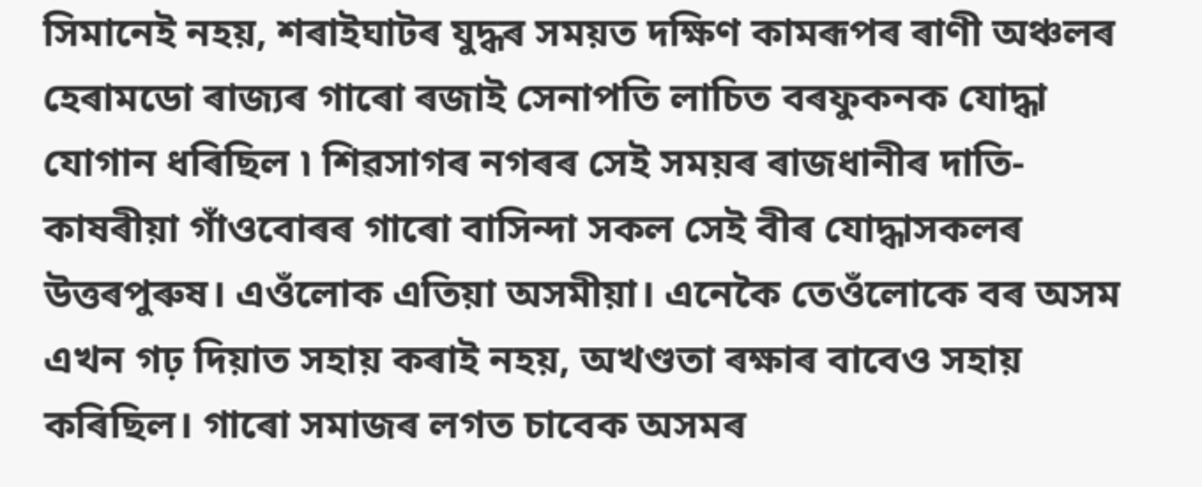সিমানেই নহয়, শৰাইঘাটৰ যুদ্ধৰ সময়ত দক্ষিণ কামৰূপৰ ৰাণী অঞ্চলৰ হেৰামডো ৰাজ্যৰ গাৰো ৰজাই সেনাপতি লাচিত বৰফুকনক যোদ্ধা যোগান ধৰিছিল ৷ শিৱসাগৰ নগৰৰ সেই সময়ৰ ৰাজধানীৰ দাতি-কাষৰীয়া গাঁওবোৰৰ গাৰো বাসিন্দা সকল সেই বীৰ যোদ্ধাসকলৰ উত্তৰপুৰুষ। এওঁলোক এতিয়া অসমীয়া। এনেকৈ তেওঁলোকে বৰ অসম এখন গঢ় দিয়াত সহায় কৰাই নহয়, অখণ্ডতা ৰক্ষাৰ বাবেও সহায় কৰিছিল। গাৰো সমাজৰ লগত চাবেক অসমৰ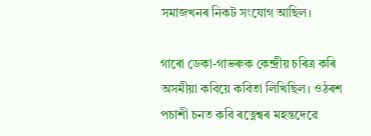সমাজখনৰ নিকট সংযোগ আছিল।

গাৰো ডেকা-গাভৰুক কেন্দ্ৰীয় চৰিত্ৰ কৰি অসমীয়া কবিয়ে কবিতা লিখিছিল। ওঠৰশ পচাশী চনত কবি ৰত্নেশ্বৰ মহন্তদেৱে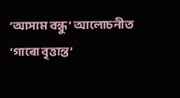‘আসাম বন্ধু’ আলোচনীত ‘গাৰো বৃত্তান্ত’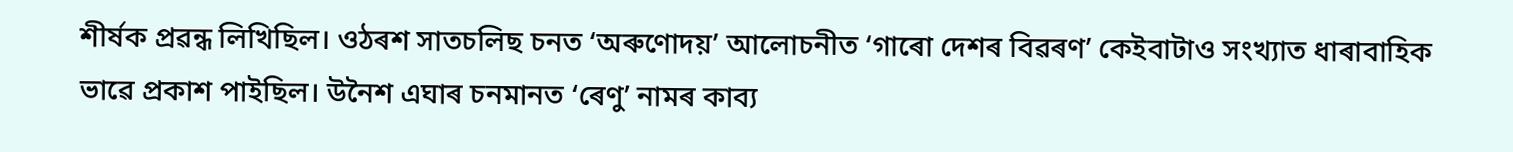শীৰ্ষক প্ৰৱন্ধ লিখিছিল। ওঠৰশ সাতচলিছ চনত ‘অৰুণোদয়’ আলোচনীত ‘গাৰো দেশৰ বিৱৰণ’ কেইবাটাও সংখ্যাত ধাৰাবাহিক ভাৱে প্ৰকাশ পাইছিল। উনৈশ এঘাৰ চনমানত ‘ৰেণু’ নামৰ কাব্য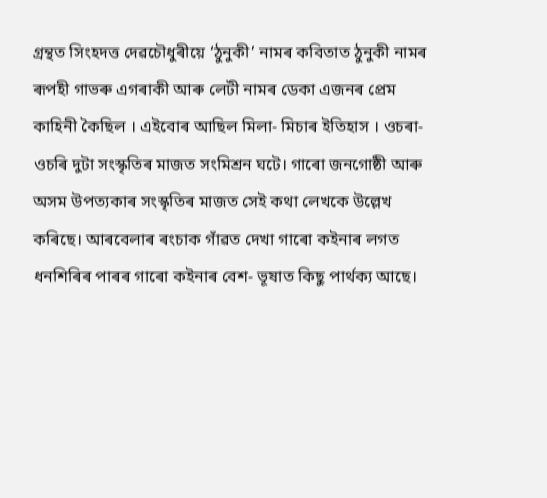গ্ৰন্থত সিংহদত্ত দেৱচৌধুৰীয়ে ‘ঠুনুকী’ নামৰ কবিতাত ঠুনুকী নামৰ ৰূপহী গাভৰু এগৰাকী আৰু লেটী নামৰ ডেকা এজনৰ প্ৰেম কাহিনী কৈছিল । এইবোৰ আছিল মিলা- মিচাৰ ইতিহাস । ওচৰা-ওচৰি দুটা সংস্কৃতিৰ মাজত সংমিশ্রন ঘটে। গাৰো জনগোষ্ঠী আৰু অসম উপত্যকাৰ সংস্কৃতিৰ মাজত সেই কথা লেখকে উল্লেখ কৰিছে। আৰবেলাৰ ৰংচাক গাঁৱত দেখা গাৰো কইনাৰ লগত ধনশিৰিৰ পাৰৰ গাৰো কইনাৰ বেশ- ভূষাত কিছু পার্থক্য আছে।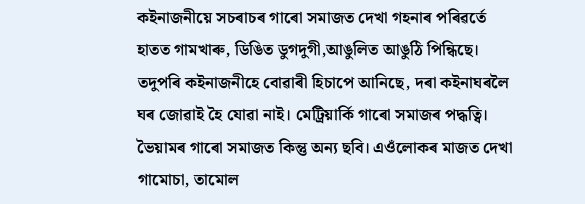কইনাজনীয়ে সচৰাচৰ গাৰো সমাজত দেখা গহনাৰ পৰিৱৰ্তে হাতত গামখাৰু, ডিঙিত ডুগদুগী,আঙুলিত আঙুঠি পিন্ধিছে। তদুপৰি কইনাজনীহে বোৱাৰী হিচাপে আনিছে, দৰা কইনাঘৰলৈ ঘৰ জোৱাই হৈ যোৱা নাই। মেট্ৰিয়ার্কি গাৰো সমাজৰ পদ্ধত্বি। ভৈয়ামৰ গাৰো সমাজত কিন্তু অন্য ছবি। এওঁলোকৰ মাজত দেখা গামোচা, তামোল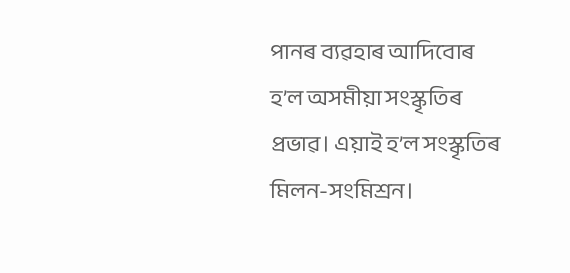পানৰ ব্যৱহাৰ আদিবোৰ হ’ল অসমীয়া সংস্কৃতিৰ প্ৰভাৱ। এয়াই হ’ল সংস্কৃতিৰ মিলন-সংমিশ্রন।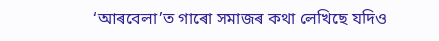‘আৰবেলা’ত গাৰো সমাজৰ কথা লেখিছে যদিও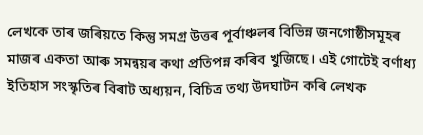লেখকে তাৰ জৰিয়তে কিন্তু সমগ্ৰ উত্তৰ পূৰ্বাঞ্চলৰ বিভিন্ন জনগোষ্ঠীসমূহৰ মাজৰ একতা আৰু সমন্বয়ৰ কথা প্ৰতিপন্ন কৰিব খুজিছে। এই গোটেই বর্ণাধ্য ইতিহাস সংস্কৃতিৰ বিৰাট অধ্যয়ন, বিচিত্ৰ তথ্য উদঘাটন কৰি লেখক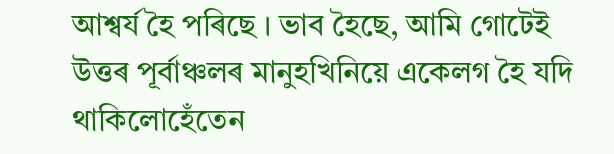আশ্বৰ্য হৈ পৰিছে । ভাব হৈছে, আমি গোটেই উত্তৰ পূৰ্বাঞ্চলৰ মানুহখিনিয়ে একেলগ হৈ যদি থাকিলোহেঁতেন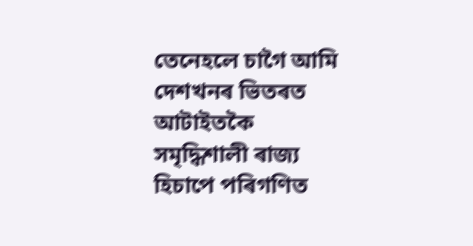তেনেহলে চাগৈ আমি দেশখনৰ ভিতৰত আটাইতকৈ সমৃদ্ধিশালী ৰাজ্য হিচাপে পৰিগণিত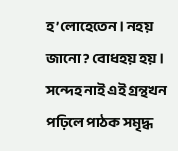হ’লোহেতেন। নহয় জানো? বোধহয় হয়। সন্দেহ নাই এই গ্রন্থখন পঢ়িলে পাঠক সমৃদ্ধ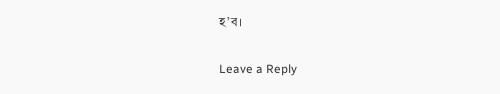হ’ব।

Leave a Reply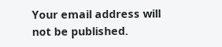Your email address will not be published.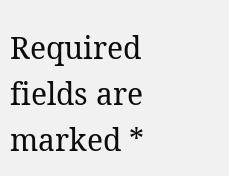Required fields are marked *